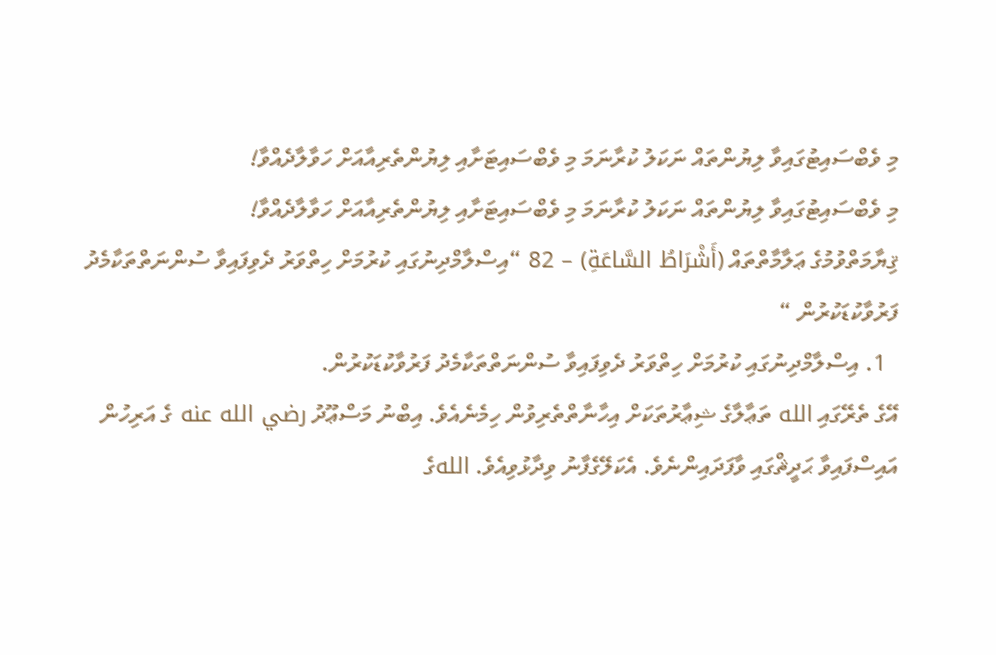މި ވެބްސައިޓުގައިވާ ލިޔުންތައް ނަކަލު ކުރާނަމަ މި ވެބްސައިޓަށާއި ލިޔުންތެރިއާއަށް ހަވާލާދެއްވާ!
މި ވެބްސައިޓުގައިވާ ލިޔުންތައް ނަކަލު ކުރާނަމަ މި ވެބްސައިޓަށާއި ލިޔުންތެރިއާއަށް ހަވާލާދެއްވާ!
ޤިޔާމަތްވުމުގެ ޢަލާމާތްތައް (أَشْرَاطُ السَّاعَةِ) – 82 “އިސްލާމްދިނުގައި ކުރުމަށް ހިތްވަރު ދެވިފައިވާ ސުންނަތްތަކާމެދު ފަރުވާކުޑަކުރުން “
  1. އިސްލާމްދިނުގައި ކުރުމަށް ހިތްވަރު ދެވިފައިވާ ސުންނަތްތަކާމެދު ފަރުވާކުޑަކުރުން.
އޭގެ ތެރޭގައި الله ތަޢާލާގެ ޝިޢާރުތަކަށް އިހާނާތްތެރިވުން ހިމެނެއެވެ. އިބްނު މަސްޢޫދު رضي الله عنه ގެ އަރިހުން އައިސްފައިވާ ޙަދީޘްގައި ވާފަދައިންނެވެ. އެކަލޭގެފާނު ވިދާޅުވިއެވެ. اللهގެ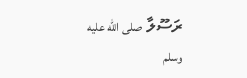ރަސޫލާ صلى الله عليه وسلم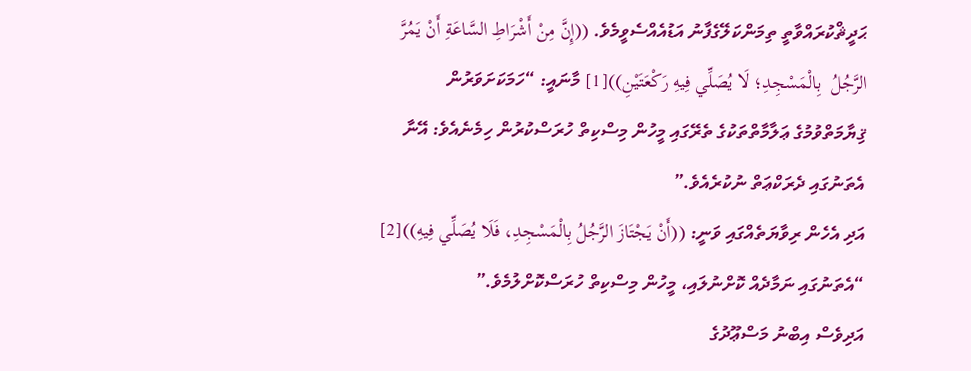ޙަދީޘްކުރައްވާތީ ތިމަންކަލޭގެފާނު އަޑުއެއްސެވީމެވެ. ((إِنَّ مِنْ أَشْرَاطِ السَّاعَةِ أَنْ يَمُرَّ الرَّجُلُ  بِالْمَسْجِدِ؛ لَا يُصَلِّي فِيهِ رَكْعَتَيْنِ))[1] މާނައީ: “ހަމަކަށަވަރުން ޤިޔާމަތްވުމުގެ ޢަލާމާތްތަކުގެ ތެރޭގައި މީހުން މިސްކިތް ހުރަސްކުރުން ހިމެނެއެވެ: އޭނާ އެތަނުގައި ދެރަކްޢަތް ނުކުރެއެވެ.”
އަދި އެހެން ރިވާޔަތެއްގައި ވަނީ: ((أَنْ يَجْتَازَ الرَّجُلُ بِالْمَسْجِدِ، فَلَا يُصَلِّي فِيهِ))[2] “އެތަނުގައި ނަމާދެއް ކޮށްނުލައި، މީހުން މިސްކިތް ހުރަސްކޮށްލުމެވެ.”
އަދިވެސް އިބްނު މަސްޢޫދުގެ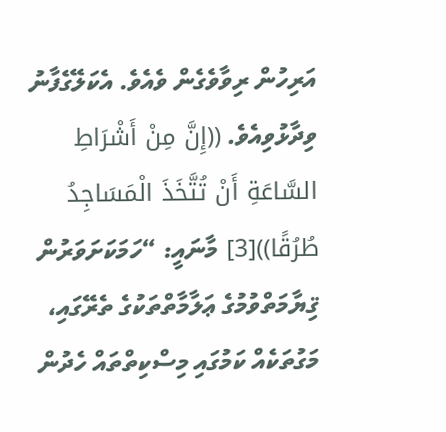އަރިހުން ރިވާވެގެން ވެއެވެ. އެކަލޭގެފާނު ވިދާޅުވިއެވެ. ((إِنَّ مِنْ أَشْرَاطِ السَّاعَةِ أَنْ تُتَّخَذَ الْمَسَاجِدُ طُرُقًا))[3] މާނައީ: “ހަމަކަށަވަރުން ޤިޔާމަތްވުމުގެ ޢަލާމާތްތަކުގެ ތެރޭގައި، މަގުތަކެއް ކަމުގައި މިސްކިތްތައް ހެދުން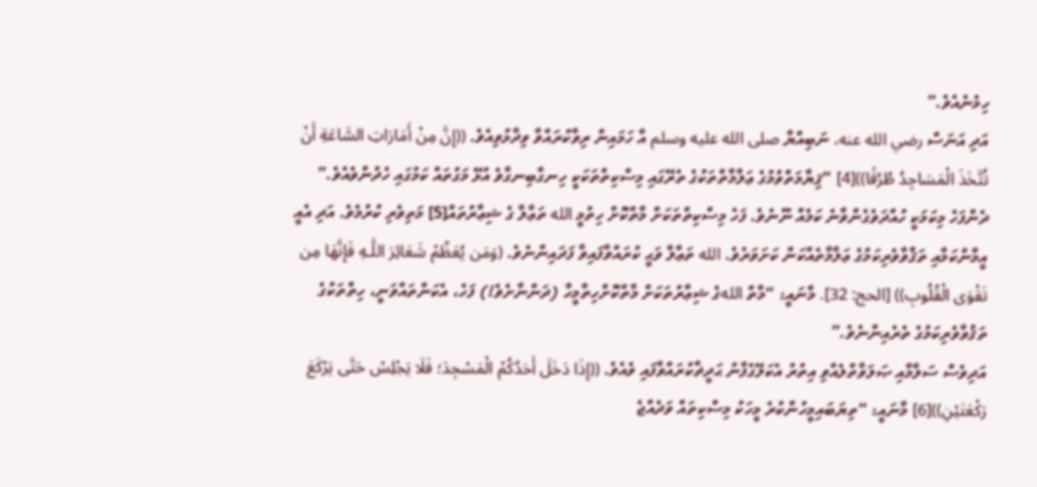ހިމެނެއެވެ.”
އަދި އަނަސް رضي الله عنه، ނަބިއްޔާ صلى الله عليه وسلم އާ ހަމައިން ރިވާކުރައްވާ ވިދާޅުވިއެވެ. ((إِنَّ مِنْ أَمَارَاتِ السَّاعَةِ أَنْ تُتَّخَذَ الْمَسَاجِدُ طُرُقًا))[4] “ޤިޔާމަތްވުމުގެ ޢަލާމާތްތަކުގެ ތެރޭގައި މިސްކިތްތަކަކީ ހިނގާބިނގާވެ އުޅޭ މަގުތައް ކަމުގައި ހެދުންވެއެވެ.”
ދެންފަހެ މިކަމަކީ ހުއްދަވެގެންވާނެ ކަމެއް ނޫނެވެ. ފަހެ މިސްކިތްތަކަށް މާތްކޮށް ހިތުމީ الله ތަޢާލާ ގެ ޝިޢާރުތައް[5] މަތިވެރި ކުރުމެވެ. އަދި އެއީ އީމާންކަމާއި ތަޤްވާވެރިކަމުގެ ޢަލާމާތެއްކަން ކަށަވަރެވެ. الله ތަޢާލާ ވަޙީ ކުރައްވާފައިވާ ފަދައިންނެވެ. (وَمَن يُعَظِّمْ شَعَائِرَ اللَّـهِ فَإِنَّهَا مِن تَقْوَى الْقُلُوبِ)) [الحج: 32]. މާނައީ: “މާތް اللهގެ ޝިޢާރުތަކަށް މާތްކޮށްހިތާމީހާ (ދަންނާށެވެ!) ފަހެ، އެކަންތައްވަނީ، ހިތްތަކުގެ ތަޤުވާވެރިކަމުގެ ތެރެއިންނެވެ.”
އަދިވެސް ސަލާމާއި ޞަލަވާތްލެއްވި އިތުރު އެކަލޭގެފާނު ޙަދީޡްކުރައްވާފައި ވެއެވެ. ((إِذَا دَخَلَ أَحَدُكُمْ الْمَسْجِدَ؛ فَلَا يَجْلِسْ حَتَّى يَرْكَعَ رَكْعَتَيْنِ))[6] މާނައީ: “ތިޔަބައިމީހުންކުރެ މީހަކު މިސްކިތައް ވަދެއްޖެ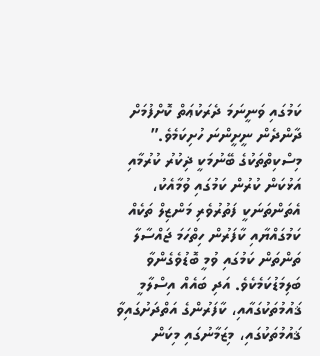ކަމުގައި ވަނީނަމަ ދެރަކުޢަތް ކޮށްފުމަށް ދާންދެން ނީށީންނަ ހުށިކަމެވެ.”
މިސްކިތްތަކުގެ ބޭނުމަކީ ޛިކުރު ކުރުމާއި އަޅުކަން ކުރުން ކަމުގައި ވުމާއެކު، އެތަންތަނަކީ ފަތުރުވެރި މަންޒިލް ތަކެއް ކަމުގައްޔާއި ކާފަރުން ހިތްހަމަ ޖައްސާލާ ތަންތަން ކަމުގައި ވުމީ ބޮޑުވެގެންވާ ބަލިމަޑުކަމެކެވެ. އަދި ބައެއް އިސްލާމީ ޤައުމުތަކުގައާއި، ކާފަރުންގެ އަތްދަށުގައިވާ ޤައުމުތަކުގައި، މިޒަމާނުގައި މިކަން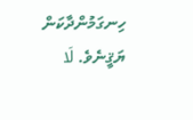ހިނގަމުންދާކަން ޔަޤީނެވެ. لَا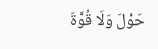حَوْلَ وَلَا قُوَّةَ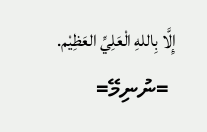إِلَّا بِاللهِ الْعَلِيِّ العَظِيْم.
 =ނުނިމޭ=